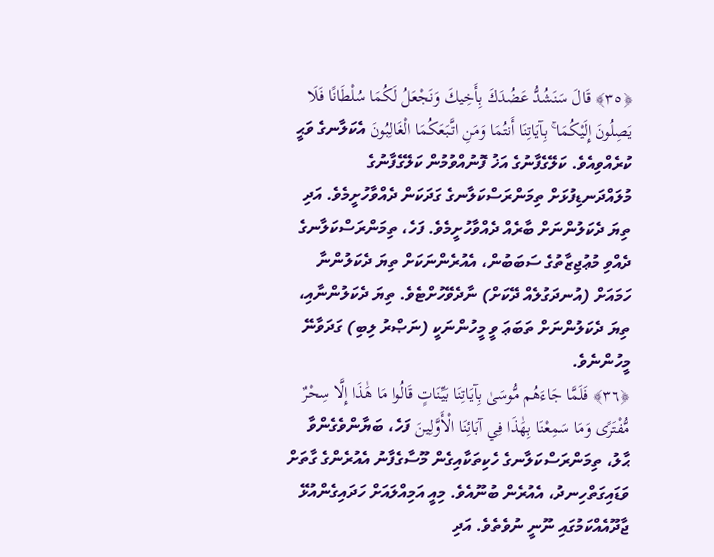﴿٣٥﴾ قَالَ سَنَشُدُّ عَضُدَكَ بِأَخِيكَ وَنَجْعَلُ لَكُمَا سُلْطَانًا فَلَا يَصِلُونَ إِلَيْكُمَا ۚ بِآيَاتِنَا أَنتُمَا وَمَنِ اتَّبَعَكُمَا الْغَالِبُونَ އެކަލާނގެ ވަޙީ ކުރެއްވިއެވެ. ކަލޭގެފާނުގެ އަޚު ފޮނުއްވުމުން ކަލޭގެފާނުގެ މުލައްދަނޑިފުޅަށް ތިމަންރަސްކަލާނގެ ގަދަކަން ދެއްވާހުށީމެވެ. އަދި ތިޔަ ދެކަލުންނަށް ބާރެއް ދެއްވާހުށީމެވެ. ފަހެ، ތިމަންރަސްކަލާނގެ ދެއްވި މުޢުޖިޒާތުގެ ސަބަބުން، އެއުރެންނަކަށް ތިޔަ ދެކަލުންނާ ހަމައަށް (އުނދަގުލެއް ދޭކަށް) ނާދެވޭހުށްޓެވެ. ތިޔަ ދެކަލުންނާއި، ތިޔަ ދެކަލުންނަށް ތަބަޢަ ވީ މީހުންނަކީ (ނަޞްރު ލިބި) ގަދަވާނޭ މީހުންނެވެ.
﴿٣٦﴾ فَلَمَّا جَاءَهُم مُّوسَىٰ بِآيَاتِنَا بَيِّنَاتٍ قَالُوا مَا هَٰذَا إِلَّا سِحْرٌ مُّفْتَرًى وَمَا سَمِعْنَا بِهَٰذَا فِي آبَائِنَا الْأَوَّلِينَ ފަހެ، ބަޔާންވެގެންވާ ޙާލު، ތިމަންރަސްކަލާނގެ ހެކިތަކާއިގެން މޫސާގެފާނު އެއުރެންގެ ގާތަށް ވަޑައިގަތްހިނދު، އެއުރެން ބުނޫއެވެ. މިއީ އަމިއްލައަށް ހަދައިގެންއުޅޭ ޖާދޫއެއްކަމުގައި ނޫނީ ނުވެތެވެ. އަދި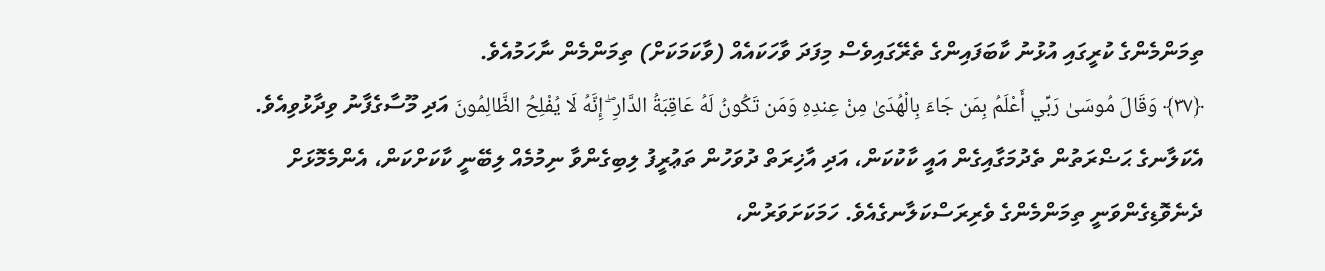ތިމަންމެންގެ ކުރީގައި އުޅުނު ކާބަފައިންގެ ތެރޭގައިވެސް މިފަދަ ވާހަކައެއް (ވާކަމަކަށް) ތިމަންމެން ނާހަމުއެވެ.
﴿٣٧﴾ وَقَالَ مُوسَىٰ رَبِّي أَعْلَمُ بِمَن جَاءَ بِالْهُدَىٰ مِنْ عِندِهِ وَمَن تَكُونُ لَهُ عَاقِبَةُ الدَّارِ ۖ إِنَّهُ لَا يُفْلِحُ الظَّالِمُونَ އަދި މޫސާގެފާނު ވިދާޅުވިއެވެ. އެކަލާނގެ ޙަޟްރަތުން ތެދުމަގާއިގެން އައީ ކާކުކަން، އަދި އާޚިރަތް ދުވަހުން ތަޢުރީފު ލިބިގެންވާ ނިމުމެއް ލިބޭނީ ކާކަށްކަން، އެންމެމޮޅަށް ދެނެވޮޑިގެންވަނީ ތިމަންމެންގެ ވެރިރަސްކަލާނގެއެވެ. ހަމަކަށަވަރުން،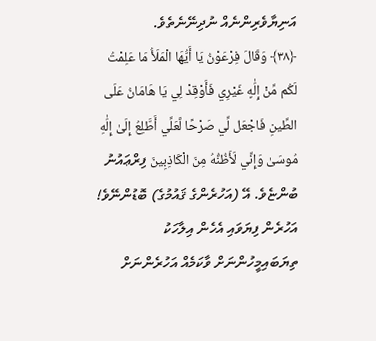އަނިޔާވެރިންނެއް ނުދިނޭނެތެވެ.
﴿٣٨﴾ وَقَالَ فِرْعَوْنُ يَا أَيُّهَا الْمَلَأُ مَا عَلِمْتُ لَكُم مِّنْ إِلَٰهٍ غَيْرِي فَأَوْقِدْ لِي يَا هَامَانُ عَلَى الطِّينِ فَاجْعَل لِّي صَرْحًا لَّعَلِّي أَطَّلِعُ إِلَىٰ إِلَٰهِ مُوسَىٰ وَإِنِّي لَأَظُنُّهُ مِنَ الْكَاذِبِينَ ފިރްޢައުނު ބުންޏެވެ. އޭ (އަހުރެންގެ ޤައުމުގެ) ބޮޑުންނޭވެ! އަހުރެން ފިޔަވައި އެހެން އިލާހަކު ތިޔަބައިމީހުންނަށް ވާކަމެއް އަހުރެންނަށް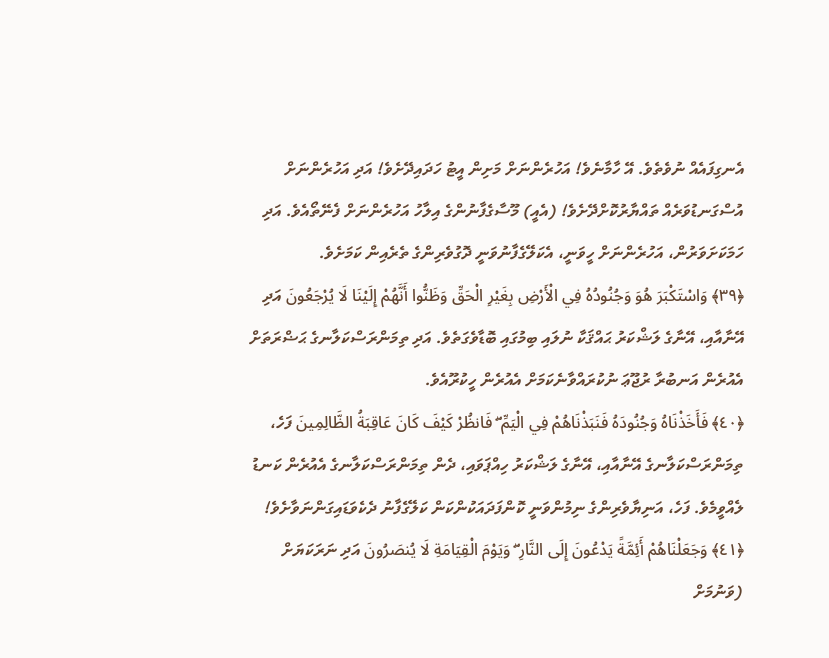އެނގިފައެއް ނުވެތެވެ. އޭ ހާމާނެވެ! އަހުރެންނަށް މަށިން އީޓު ހަދައިދޭށެވެ! އަދި އަހުރެންނަށް އުސްގަނޑުވަރެއް ތައްޔާރުކޮށްދޭށެވެ! (އެއީ) މޫސާގެފާނުންގެ އިލާހު އަހުރެންނަށް ފެނޭތޯއެވެ. އަދި ހަމަކަށަވަރުން، އަހުރެންނަށް ހީވަނީ، އެކަލޭގެފާނުވަނީ ދޮގުވެރިންގެ ތެރެއިން ކަމަށެވެ.
﴿٣٩﴾ وَاسْتَكْبَرَ هُوَ وَجُنُودُهُ فِي الْأَرْضِ بِغَيْرِ الْحَقِّ وَظَنُّوا أَنَّهُمْ إِلَيْنَا لَا يُرْجَعُونَ އަދި އޭނާއާއި، އޭނާގެ ލަޝްކަރު ޙައްޤަކާ ނުލައި ބިމުގައި ބޮޑާވެގަތެވެ. އަދި ތިމަންރަސްކަލާނގެ ޙަޟްރަތަށް އެއުރެން އަނބުރާ ރުޖޫޢަ ނުކުރައްވާނެކަމަށް އެއުރެން ހީކުރޫއެވެ.
﴿٤٠﴾ فَأَخَذْنَاهُ وَجُنُودَهُ فَنَبَذْنَاهُمْ فِي الْيَمِّ ۖ فَانظُرْ كَيْفَ كَانَ عَاقِبَةُ الظَّالِمِينَ ފަހެ، ތިމަންރަސްކަލާނގެ އޭނާއާއި، އޭނާގެ ލަޝްކަރު ހިއްޕަވައި، ދެން ތިމަންރަސްކަލާނގެ އެއުރެން ކަނޑު ލެއްވީމެވެ. ފަހެ، އަނިޔާވެރިންގެ ނިމުންވަނީ ކޮންފަދައަކުންކަން ކަލޭގެފާނު ދެކެވަޑައިގަންނަވާށެވެ!
﴿٤١﴾ وَجَعَلْنَاهُمْ أَئِمَّةً يَدْعُونَ إِلَى النَّارِ ۖ وَيَوْمَ الْقِيَامَةِ لَا يُنصَرُونَ އަދި ނަރަކަޔަށް (ވަނުމަށް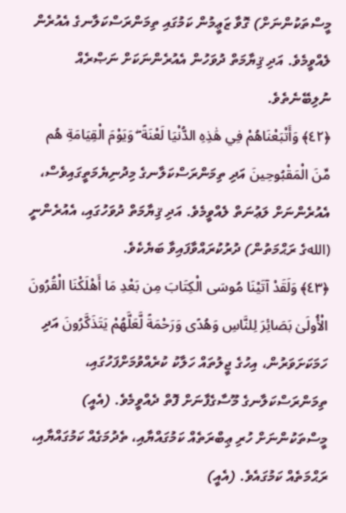މީސްތަކުންނަށް) ގޮވާ ޒަޢީމުން ކަމުގައި ތިމަންރަސްކަލާނގެ އެއުރެން ލެއްވީމެވެ. އަދި ޤިޔާމަތް ދުވަހުން އެއުރެންނަކަށް ނަޞްރެއް ނުލިބޭނެތެވެ.
﴿٤٢﴾ وَأَتْبَعْنَاهُمْ فِي هَٰذِهِ الدُّنْيَا لَعْنَةً ۖ وَيَوْمَ الْقِيَامَةِ هُم مِّنَ الْمَقْبُوحِينَ އަދި ތިމަންރަސްކަލާނގެ މިދުނިޔެމަތީގައިވެސް، އެއުރެންނަށް ލަޢުނަތް ލެއްވީމެވެ. އަދި ޤިޔާމަތް ދުވަހުގައި، އެއުރެންނީ (اللهގެ ރަޙްމަތުން) ދުރުކުރައްވާފައިވާ ބަޔެކެވެ.
﴿٤٣﴾ وَلَقَدْ آتَيْنَا مُوسَى الْكِتَابَ مِن بَعْدِ مَا أَهْلَكْنَا الْقُرُونَ الْأُولَىٰ بَصَائِرَ لِلنَّاسِ وَهُدًى وَرَحْمَةً لَّعَلَّهُمْ يَتَذَكَّرُونَ އަދި ހަމަކަށަވަރުން، އިހުގެ ޖީލުތައް ހަލާކު ކުރެއްވުމަށްފަހުގައި، ތިމަންރަސްކަލާނގެ މޫސާގެފާނަށް ފޮތް ދެއްވީމެވެ. (އެއީ) މީސްތަކުންނަށް ހުރި ޢިބްރަތެއް ކަމުގައްޔާއި، ތެދުމަގެއް ކަމުގައްޔާއި، ރަޙްމަތެއް ކަމުގައެވެ. (އެއީ)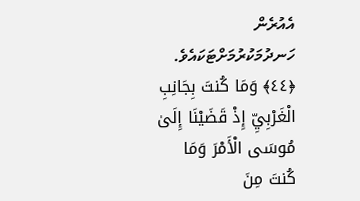އެއުރެން ހަނދުމަކުރުމަށްޓަކައެވެ.
﴿٤٤﴾ وَمَا كُنتَ بِجَانِبِ الْغَرْبِيِّ إِذْ قَضَيْنَا إِلَىٰ مُوسَى الْأَمْرَ وَمَا كُنتَ مِنَ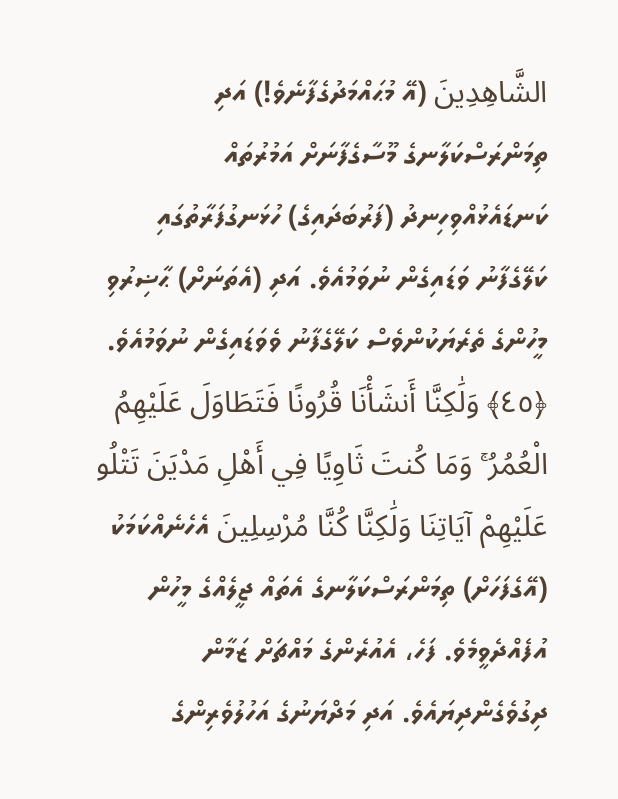الشَّاهِدِينَ (އޭ މުޙައްމަދުގެފާނެވެ!) އަދި ތިމަންރަސްކަލާނގެ މޫސާގެފާނަށް އަމުރުތައް ކަނޑައެޅުއްވިހިނދު (ފަރުބަދައިގެ) ހުޅަނގުފަރާތުގައި ކަލޭގެފާނު ވަޑައިގެން ނުވަމުއެވެ. އަދި (އެތަނަށް) ޙާޟިރުވި މީހުންގެ ތެރެޔަކުންވެސް ކަލޭގެފާނު ވެވަޑައިގެން ނުވަމުއެވެ.
﴿٤٥﴾ وَلَٰكِنَّا أَنشَأْنَا قُرُونًا فَتَطَاوَلَ عَلَيْهِمُ الْعُمُرُ ۚ وَمَا كُنتَ ثَاوِيًا فِي أَهْلِ مَدْيَنَ تَتْلُو عَلَيْهِمْ آيَاتِنَا وَلَٰكِنَّا كُنَّا مُرْسِلِينَ އެހެނެއްކަމަކު (އޭގެފަހަށް) ތިމަންރަސްކަލާނގެ އެތައް ޖީލެއްގެ މީހުން އުފެއްދެވީމެވެ. ފަހެ، އެއުރެންގެ މައްޗަށް ޒަމާން ދިގުވެގެންދިޔައެވެ. އަދި މަދްޔަނުގެ އަހުލުވެރިންގެ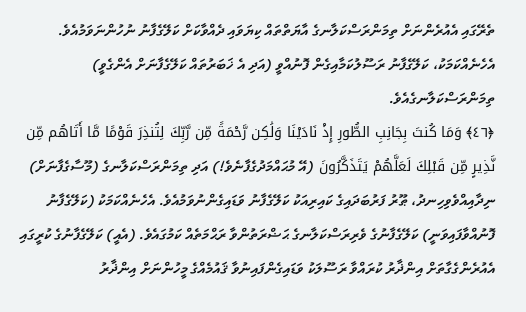ތެރޭގައި އެއުރެންނަށް ތިމަންރަސްކަލާނގެ އާޔަތްތައް ކިޔަވައި ދެއްވާކަށް ކަލޭގެފާނު ނުހުންނަވަމުއެވެ. އެހެނެއްކަމަކު، ކަލޭގެފާނު ރަސޫލުކަމާއިގެން ފޮނުއްވީ (އަދި އެ ޚަބަރުތައް ކަލޭގެފާނަށް އެންގެވީ) ތިމަންރަސްކަލާނގެއެވެ.
﴿٤٦﴾ وَمَا كُنتَ بِجَانِبِ الطُّورِ إِذْ نَادَيْنَا وَلَٰكِن رَّحْمَةً مِّن رَّبِّكَ لِتُنذِرَ قَوْمًا مَّا أَتَاهُم مِّن نَّذِيرٍ مِّن قَبْلِكَ لَعَلَّهُمْ يَتَذَكَّرُونَ (އޭ މުޙައްމަދުގެފާނެވެ!) އަދި ތިމަންރަސްކަލާނގެ (މޫސާގެފާނަށް) ނިދާއިއްވެވިހިނދު، ޠޫރު ފަރުބަދައިގެ ކައިރިއަކު ކަލޭގެފާނު ވަޑައިގެންނުވަމުއެވެ. އެހެނެއްކަމަކު (ކަލޭގެފާނު ފޮނުއްވާފައިވަނީ) ކަލޭގެފާނުގެ ވެރިރަސްކަލާނގެ ޙަޟްރަތުންވާ ރަޙްމަތެއް ކަމުގައެވެ. (އެއީ) ކަލޭގެފާނުގެ ކުރީގައި އެއުރެންގެގާތަށް އިންޛާރު ކުރައްވާ ރަސޫލަކު ވަޑައިގެންފައިނުވާ ޤައުމެއްގެ މީހުންނަށް އިންޛާރު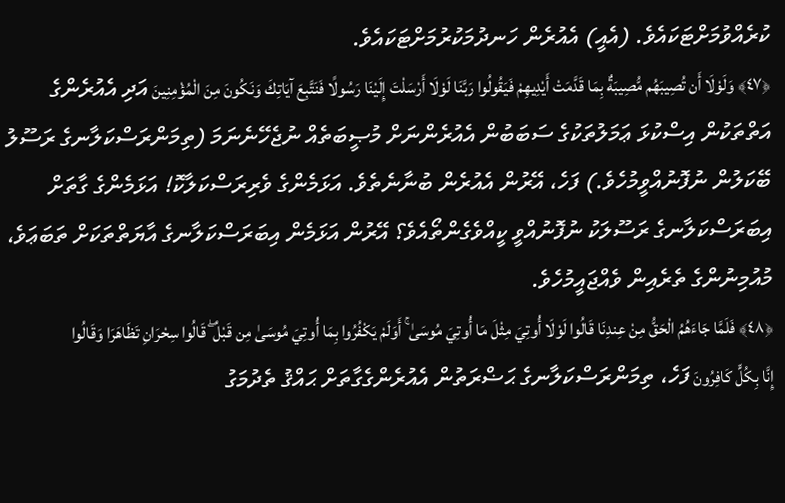ކުރެއްވުމަށްޓަކައެވެ. (އެއީ) އެއުރެން ހަނދުމަކުރުމަށްޓަކައެވެ.
﴿٤٧﴾ وَلَوْلَا أَن تُصِيبَهُم مُّصِيبَةٌ بِمَا قَدَّمَتْ أَيْدِيهِمْ فَيَقُولُوا رَبَّنَا لَوْلَا أَرْسَلْتَ إِلَيْنَا رَسُولًا فَنَتَّبِعَ آيَاتِكَ وَنَكُونَ مِنَ الْمُؤْمِنِينَ އަދި އެއުރެންގެ އަތްތަކުން އިސްކުޅަ ޢަމަލުތަކުގެ ސަބަބުން އެއުރެންނަށް މުޞީބަތެއް ނުޖެހޭނެނަމަ (ތިމަންރަސްކަލާނގެ ރަސޫލު ބޭކަލުން ނުފޮނުއްވީމުހެވެ.) ފަހެ، އޭރުން އެއުރެން ބުނާނެތެވެ. އަޅަމެންގެ ވެރިރަސްކަލާކޮ! އަޅަމެންގެ ގާތަށް އިބަރަސްކަލާނގެ ރަސޫލަކު ނުފޮނުއްވީ ކީއްވެގެންތޯއެވެ؟ އޭރުން އަޅަމެން އިބަރަސްކަލާނގެ އާޔަތްތަކަށް ތަބަޢަވެ، މުއުމިނުންގެ ތެރެއިން ވެއްޖައީމުހެވެ.
﴿٤٨﴾ فَلَمَّا جَاءَهُمُ الْحَقُّ مِنْ عِندِنَا قَالُوا لَوْلَا أُوتِيَ مِثْلَ مَا أُوتِيَ مُوسَىٰ ۚ أَوَلَمْ يَكْفُرُوا بِمَا أُوتِيَ مُوسَىٰ مِن قَبْلُ ۖ قَالُوا سِحْرَانِ تَظَاهَرَا وَقَالُوا إِنَّا بِكُلٍّ كَافِرُونَ ފަހެ، ތިމަންރަސްކަލާނގެ ޙަޟްރަތުން އެއުރެންގެގާތަށް ޙައްޤު ތެދުމަގު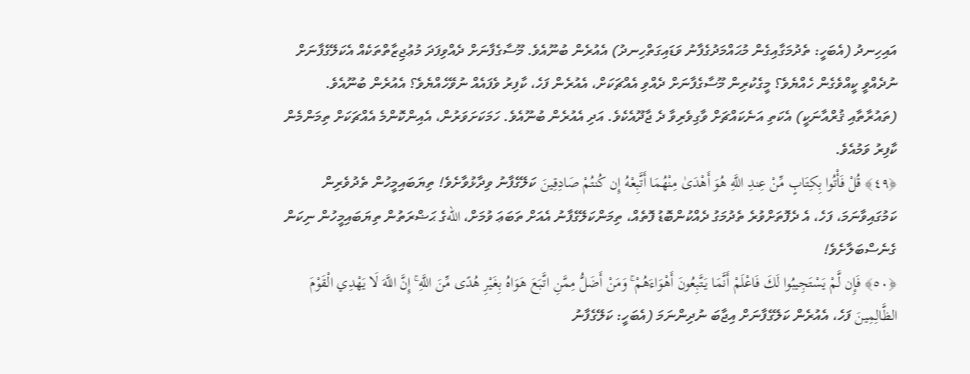އައިހިނދު (އެބަހީ: ތެދުމަގާއިގެން މުޙައްމަދުގެފާނު ވަޑައިގަތްހިނދު) އެއުރެން ބުނޫއެވެ. މޫސާގެފާނަށް ދެއްވިފަދަ މުޢުޖިޒާތްތަކެއް އެކަލޭގެފާނަށް ނުދެއްވީ ކީއްވެގެން ހެއްޔެވެ؟ މީގެކުރިން މޫސާގެފާނަށް ދެއްވި އެއްޗަކަށް، އެއުރެން ފަހެ، ކާފިރު ވެފައެއް ނުވޭހެއްޔެވެ؟ އެއުރެން ބުނޫއެވެ. (ތައުރާތާއި ޤުރްއާނަކީ) އެކަތި އަނެކައްޗަށް ވާގިވެރިވާ ދެ ޖާދޫއެކެވެ. އަދި އެއުރެން ބުނޫއެވެ. ހަމަކަށަވަރުން، އެއިންކޮންމެ އެއްޗަކަށް ތިމަންމެން ކާފިރު ވަމުއެވެ.
﴿٤٩﴾ قُلْ فَأْتُوا بِكِتَابٍ مِّنْ عِندِ اللَّهِ هُوَ أَهْدَىٰ مِنْهُمَا أَتَّبِعْهُ إِن كُنتُمْ صَادِقِينَ ކަލޭގެފާނު ވިދާޅުވާށެވެ! ތިޔަބައިމީހުން ތެދުވެރިން ކަމުގައިވާނަމަ، ފަހެ، އެ ދެފޮތަށްވުރެ ތެދުމަގު ދެއްކުންބޮޑު ފޮތެއް، ތިމަންކަލޭގެފާނު އެއަށް ތަބަޢަ ވުމަށް، اللهގެ ޙަޟްރަތުން ތިޔަބައިމީހުން ނިކަން ގެނެސްބަލާށެވެ!
﴿٥٠﴾ فَإِن لَّمْ يَسْتَجِيبُوا لَكَ فَاعْلَمْ أَنَّمَا يَتَّبِعُونَ أَهْوَاءَهُمْ ۚ وَمَنْ أَضَلُّ مِمَّنِ اتَّبَعَ هَوَاهُ بِغَيْرِ هُدًى مِّنَ اللَّهِ ۚ إِنَّ اللَّهَ لَا يَهْدِي الْقَوْمَ الظَّالِمِينَ ފަހެ، އެއުރެން ކަލޭގެފާނަށް އިޖާބަ ނުދިންނަމަ (އެބަހީ: ކަލޭގެފާނު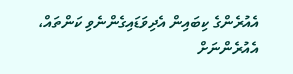އެއުރެންގެ ކިބައިން އެދިވަޑައިގެންނެވި ކަންތައް، އެއުރެންނަށް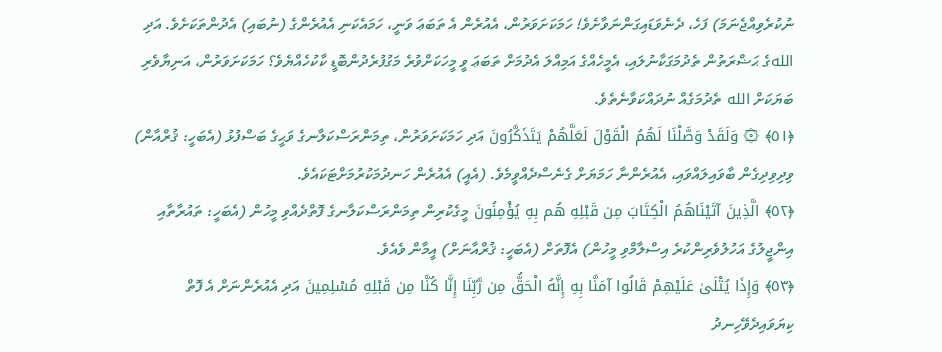ނުކުރެވިއްޖެނަމަ) ފަހެ، ދެނެވަޑައިގަންނަވާށެވެ! ހަމަކަށަވަރުން، އެއުރެން އެ ތަބަޢަ ވަނީ، ހަމައެކަނި އެއުރެންގެ (ނުބައި) އެދުންތަކަށެވެ. އަދި اللهގެ ޙަޟްރަތުން ތެދުމަގަކާނުލައި، އެމީހެއްގެ އަމިއްލަ އެދުމަށް ތަބަޢަ ވީ މީހަކަށްވުރެ މަގުފުރެދުންބޮޑީ ކާކުހެއްޔެވެ؟ ހަމަކަށަވަރުން، އަނިޔާވެރި ބަޔަކަށް الله ތެދުމަގެއް ނުދައްކަވާނެތެވެ.
﴿٥١﴾ ۞ وَلَقَدْ وَصَّلْنَا لَهُمُ الْقَوْلَ لَعَلَّهُمْ يَتَذَكَّرُونَ އަދި ހަމަކަށަވަރުން، ތިމަންރަސްކަލާނގެ ވަޙީގެ ބަސްފުޅު (އެބަހީ: ޤުރްއާން) ވިދިވިދިގެން ބާވައިލައްވައި، އެއުރެންނާ ހަމަޔަށް ގެނެސްދެއްވީމެވެ. (އެއީ) އެއުރެން ހަނދުމަކުރުމަށްޓަކައެވެ.
﴿٥٢﴾ الَّذِينَ آتَيْنَاهُمُ الْكِتَابَ مِن قَبْلِهِ هُم بِهِ يُؤْمِنُونَ މީގެކުރިން ތިމަންރަސްކަލާނގެ ފޮތްދެއްވި މީހުން (އެބަހީ: ތައުރާތާއި އިންޖީލުގެ އަހުލުވެރިންކުރެ އިސްލާމްވި މީހުން) އެފޮތަށް (އެބަހީ: ޤުރްއާނަށް) އީމާން ވެއެވެ.
﴿٥٣﴾ وَإِذَا يُتْلَىٰ عَلَيْهِمْ قَالُوا آمَنَّا بِهِ إِنَّهُ الْحَقُّ مِن رَّبِّنَا إِنَّا كُنَّا مِن قَبْلِهِ مُسْلِمِينَ އަދި އެއުރެންނަށް އެ ފޮތް ކިޔަވައިދެވޭހިނދު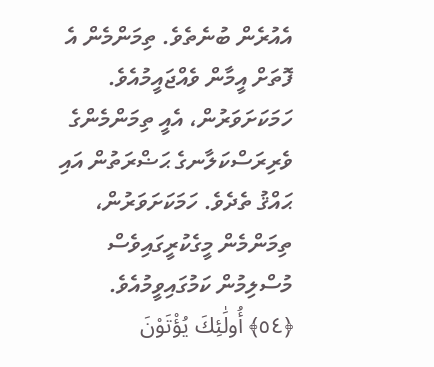އެއުރެން ބުނެތެވެ. ތިމަންމެން އެ ފޮތަށް އީމާން ވެއްޖައީމުއެވެ. ހަމަކަށަވަރުން، އެއީ ތިމަންމެންގެ ވެރިރަސްކަލާނގެ ޙަޟްރަތުން އައި ޙައްޤު ތެދެވެ. ހަމަކަށަވަރުން، ތިމަންމެން މީގެކުރީގައިވެސް މުސްލިމުން ކަމުގައިވީމުއެވެ.
﴿٥٤﴾ أُولَٰئِكَ يُؤْتَوْنَ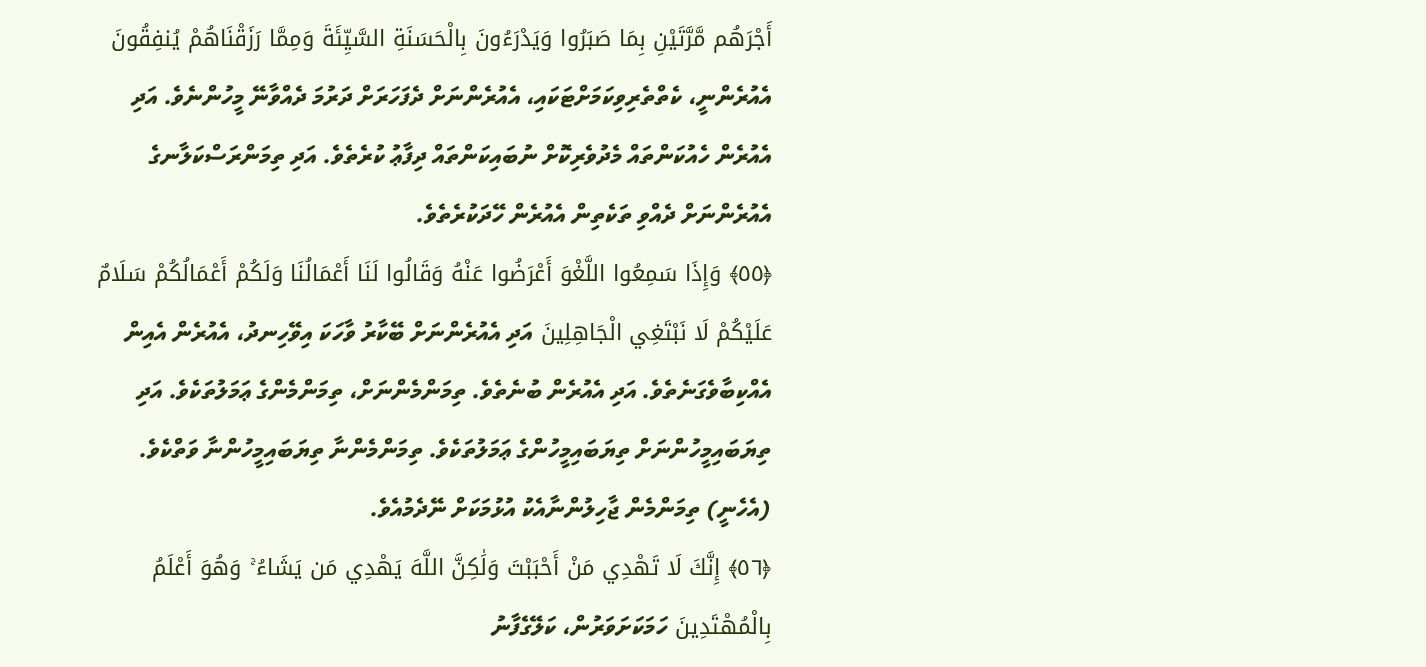أَجْرَهُم مَّرَّتَيْنِ بِمَا صَبَرُوا وَيَدْرَءُونَ بِالْحَسَنَةِ السَّيِّئَةَ وَمِمَّا رَزَقْنَاهُمْ يُنفِقُونَ އެއުރެންނީ، ކެތްތެރިވިކަމަށްޓަކައި، އެއުރެންނަށް ދެފަހަރަށް ދަރުމަ ދެއްވާނޭ މީހުންނެވެ. އަދި އެއުރެން ހެއުކަންތައް މެދުވެރިކޮށް ނުބައިކަންތައް ދިފާޢު ކުރެތެވެ. އަދި ތިމަންރަސްކަލާނގެ އެއުރެންނަށް ދެއްވި ތަކެތިން އެއުރެން ހޭދަކުރެތެވެ.
﴿٥٥﴾ وَإِذَا سَمِعُوا اللَّغْوَ أَعْرَضُوا عَنْهُ وَقَالُوا لَنَا أَعْمَالُنَا وَلَكُمْ أَعْمَالُكُمْ سَلَامٌ عَلَيْكُمْ لَا نَبْتَغِي الْجَاهِلِينَ އަދި އެއުރެންނަށް ބޭކާރު ވާހަކަ އިވޭހިނދު، އެއުރެން އެއިން އެއްކިބާވެގަނެތެވެ. އަދި އެއުރެން ބުނެތެވެ. ތިމަންމެންނަށް، ތިމަންމެންގެ ޢަމަލުތަކެވެ. އަދި ތިޔަބައިމީހުންނަށް ތިޔަބައިމީހުންގެ ޢަމަލުތަކެވެ. ތިމަންމެންނާ ތިޔަބައިމީހުންނާ ވަތްކެވެ. (އެހެނީ) ތިމަންމެން ޖާހިލުންނާއެކު އުޅުމަކަށް ނޭދެމުއެވެ.
﴿٥٦﴾ إِنَّكَ لَا تَهْدِي مَنْ أَحْبَبْتَ وَلَٰكِنَّ اللَّهَ يَهْدِي مَن يَشَاءُ ۚ وَهُوَ أَعْلَمُ بِالْمُهْتَدِينَ ހަމަކަށަވަރުން، ކަލޭގެފާނު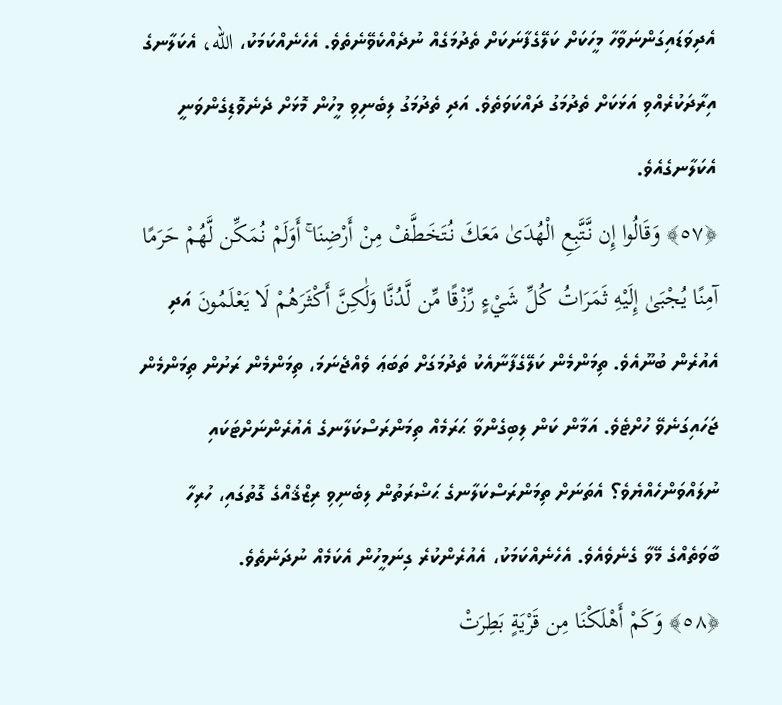އެދިވަޑައިގަންނަވާހާ މީހަކަށް ކަލޭގެފާނަކަށް ތެދުމަގެއް ނުދެއްކެވޭނެތެވެ. އެހެނެއްކަމަކު، الله، އެކަލާނގެ އިރާދަކުރެއްވި އަޅަކަށް ތެދުމަގު ދައްކަވަތެވެ. އަދި ތެދުމަގު ލިބެނިވި މީހުން މޮޅަށް ދެނެވޮޑިގެންވަނީ އެކަލާނގެއެވެ.
﴿٥٧﴾ وَقَالُوا إِن نَّتَّبِعِ الْهُدَىٰ مَعَكَ نُتَخَطَّفْ مِنْ أَرْضِنَا ۚ أَوَلَمْ نُمَكِّن لَّهُمْ حَرَمًا آمِنًا يُجْبَىٰ إِلَيْهِ ثَمَرَاتُ كُلِّ شَيْءٍ رِّزْقًا مِّن لَّدُنَّا وَلَٰكِنَّ أَكْثَرَهُمْ لَا يَعْلَمُونَ އަދި އެއުރެން ބުނޫއެވެ. ތިމަންމެން ކަލޭގެފާނާއެކު ތެދުމަގަށް ތަބަޢަ ވެއްޖެނަމަ، ތިމަންމެން ރަށުން ތިމަންމެން ޖަހައިގަނެވޭ ހުށްޓެވެ. އަމާން ކަން ލިބިގެންވާ ޙަރަމެއް ތިމަންރަސްކަލާނގެ އެއުރެންނަށްޓަކައި ނުލައްވަންހެއްޔެވެ؟ އެތަނަށް ތިމަންރަސްކަލާނގެ ޙަޟްރަތުން ލިބެނިވި ރިޒްޤެއްގެ ގޮތުގައި، ހުރިހާ ބާވަތެއްގެ މޭވާ ގެނެވެއެވެ. އެހެނެއްކަމަކު، އެއުރެންކުރެ ގިނަމީހުން އެކަމެއް ނުދަނެތެވެ.
﴿٥٨﴾ وَكَمْ أَهْلَكْنَا مِن قَرْيَةٍ بَطِرَتْ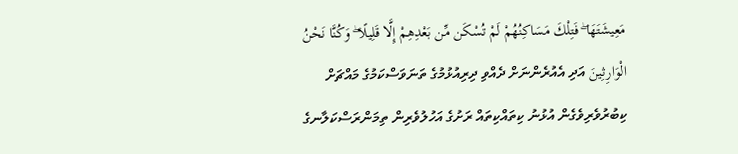مَعِيشَتَهَا ۖ فَتِلْكَ مَسَاكِنُهُمْ لَمْ تُسْكَن مِّن بَعْدِهِمْ إِلَّا قَلِيلًا ۖ وَكُنَّا نَحْنُ الْوَارِثِينَ އަދި އެއުރެންނަށް ދެއްވި ދިރިއުޅުމުގެ ތަނަވަސްކަމުގެ މައްޗަށް ކިބުރުވެރިވެގެން އުޅުނު ކިތައްކިތައް ރަށުގެ އަހުލުވެރިން ތިމަންރަސްކަލާނގެ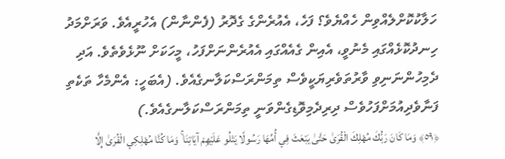ހަލާކުކޮށްލެއްވިން ހެއްޔެވެ؟ ފަހެ، އެއުރެންގެ ގެދޮރު (ފެންނާން) އެހުރީއެވެ. ވަރަށްމަދު ހިނދުކޮޅެއްގައި މެނުވީ، އެއިން ގެއެއްގައި އެއުރެންނަށްފަހު، މީހަކަށް ނޫޅެވެތެވެ. އަދި ދެމިހުންނަނިވި ވާރުތަވެރިޔަކީވެސް ތިމަންރަސްކަލާނގެއެވެ. (އެބަހީ: އެންމެހާ ތަކެތި ފަނާވެދިއުމަށްފަހުވެސް ދިރިދެމިވޮޑިގެންވަނީ ތިމަންރަސްކަލާނގެއެވެ.)
﴿٥٩﴾ وَمَا كَانَ رَبُّكَ مُهْلِكَ الْقُرَىٰ حَتَّىٰ يَبْعَثَ فِي أُمِّهَا رَسُولًا يَتْلُو عَلَيْهِمْ آيَاتِنَا ۚ وَمَا كُنَّا مُهْلِكِي الْقُرَىٰ إِلَّا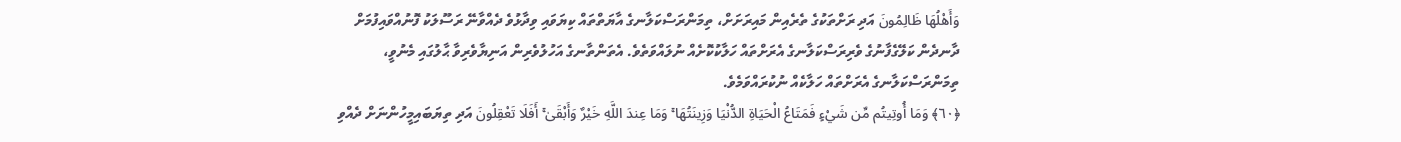وَأَهْلُهَا ظَالِمُونَ އަދި ރަށްތަކުގެ ތެރެއިން މައިރަށަށް، ތިމަންރަސްކަލާނގެ އާޔަތްތައް ކިޔަވައި ވިދާޅުވެ ދެއްވާނޭ ރަސޫލަކު ފޮނުއްވައިފުމަށް ދާނދެން ކަލޭގެފާނުގެ ވެރިރަސްކަލާނގެ އެރަށްތައް ހަލާކުކޮށެއް ނުލައްވަތެވެ. އެތަންތާނގެ އަހުލުވެރިން އަނިޔާވެރިވާ ޙާލުގައި މެނުވީ، ތިމަންރަސްކަލާނގެ އެރަށްތައް ހަލާކެއް ނުކުރައްވަމެވެ.
﴿٦٠﴾ وَمَا أُوتِيتُم مِّن شَيْءٍ فَمَتَاعُ الْحَيَاةِ الدُّنْيَا وَزِينَتُهَا ۚ وَمَا عِندَ اللَّهِ خَيْرٌ وَأَبْقَىٰ ۚ أَفَلَا تَعْقِلُونَ އަދި ތިޔަބައިމީހުންނަށް ދެއްވި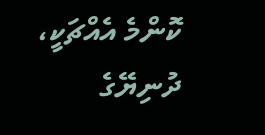ކޮންމެ އެއްޗަކީ، ދުނިޔޭގެ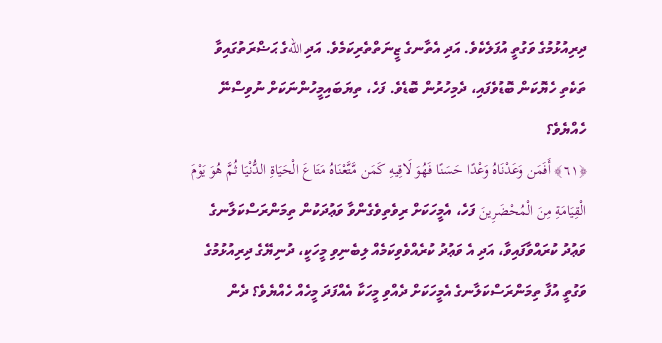ދިރިއުޅުމުގެ ވަގުތީ އުފަލެކެވެ. އަދި އެތާނގެ ޒީނަތްތެރިކަމެވެ. އަދި اللهގެ ޙަޟްރަތުގައިވާ ތަކެތި ހެޔޮކަން ބޮޑުވެފައި، ދެމިހުރުން ބޮޑެވެ. ފަހެ، ތިޔަބައިމީހުންނަކަށް ނުވިސްނޭ ހެއްޔެވެ؟
﴿٦١﴾ أَفَمَن وَعَدْنَاهُ وَعْدًا حَسَنًا فَهُوَ لَاقِيهِ كَمَن مَّتَّعْنَاهُ مَتَاعَ الْحَيَاةِ الدُّنْيَا ثُمَّ هُوَ يَوْمَ الْقِيَامَةِ مِنَ الْمُحْضَرِينَ ފަހެ، އެމީހަކަށް ރިވެތިވެގެންވާ ވަޢުދަކުން ތިމަންރަސްކަލާނގެ ވަޢުދު ކުރައްވާފައިވާ، އަދި އެ ވަޢުދު ކުރެއްވެވިކަމެއް ލިބެނިވި މީހަކީ، ދުނިޔޭގެ ދިރިއުޅުމުގެ ވަގުތީ އުފާ ތިމަންރަސްކަލާނގެ އެމީހަކަށް ދެއްވި މީހަކާ އެއްފަދަ މީހެއް ހެއްޔެވެ؟ ދެން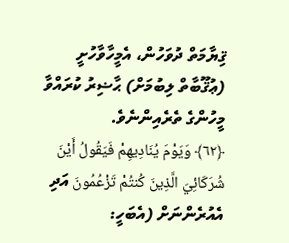ޤިޔާމަތް ދުވަހުން، އެމީހާވާހުށީ (ޢުޤޫބާތް ލިބުމަށް) ޙާޟިރު ކުރައްވާ މީހުންގެ ތެރެއިންނެވެ.
﴿٦٢﴾ وَيَوْمَ يُنَادِيهِمْ فَيَقُولُ أَيْنَ شُرَكَائِيَ الَّذِينَ كُنتُمْ تَزْعُمُونَ އަދި އެއުރެންނަށް (އެބަހީ: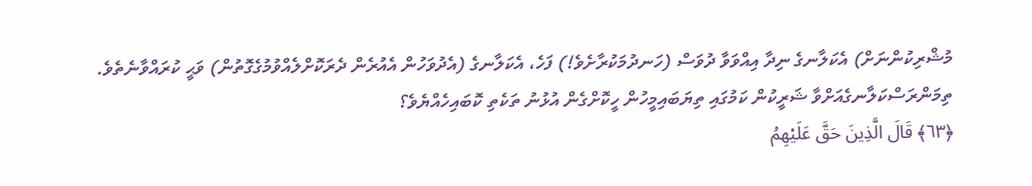މުޝްރިކުންނަށް) އެކަލާނގެ ނިދާ އިއްވަވާ ދުވަސް (ހަނދުމަކުރާށެވެ!) ފަހެ، އެކަލާނގެ (އެދުވަހުން އެއުރެން ދެރަކޮށްލެއްވުމުގެގޮތުން) ވަޙީ ކުރައްވާނެތެވެ. ތިމަންރަސްކަލާނގެއަށްވާ ޝަރީކުން ކަމުގައި ތިޔަބައިމީހުން ހީކޮށްގެން އުޅުނު ތަކެތި ކޮބައިހެއްޔެވެ؟
﴿٦٣﴾ قَالَ الَّذِينَ حَقَّ عَلَيْهِمُ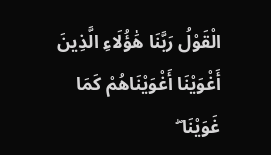الْقَوْلُ رَبَّنَا هَٰؤُلَاءِ الَّذِينَ أَغْوَيْنَا أَغْوَيْنَاهُمْ كَمَا غَوَيْنَا ۖ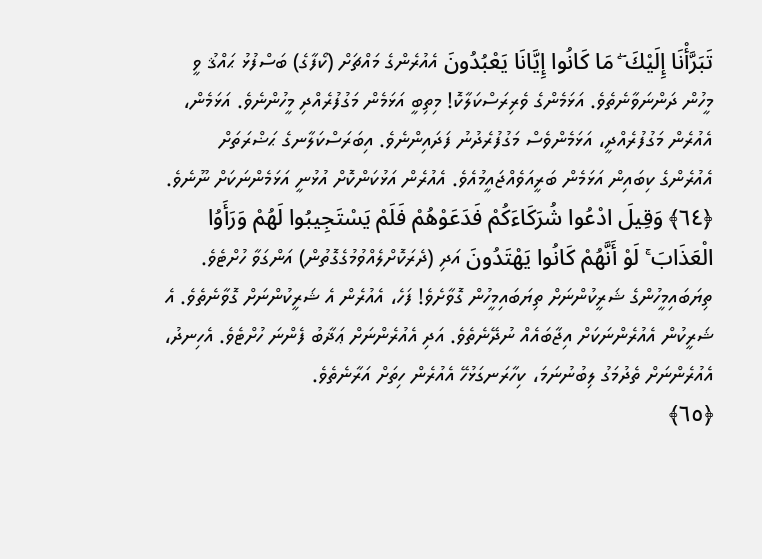تَبَرَّأْنَا إِلَيْكَ ۖ مَا كَانُوا إِيَّانَا يَعْبُدُونَ އެއުރެންގެ މައްޗަށް (ކޯފާގެ) ބަސްފުޅު ޙައްޤު ވީ މީހުން ދަންނަވާނެތެވެ. އަޅަމެންގެ ވެރިރަސްކަލާކޮ! މިތިބީ އަޅަމެން މަގުފުރެއްދި މީހުންނެވެ. އަޅަމެން، އެއުރެން މަގުފުރެއްދީ، އަޅަމެންވެސް މަގުފުރެދުނު ފަދައިންނެވެ. އިބަރަސްކަލާނގެ ޙަޟްރަތަށް އެއުރެންގެ ކިބައިން އަޅަމެން ބަރީއަވެއްޖައީމުއެވެ. އެއުރެން އަޅުކަންކޮށް އުޅުނީ އަޅަމެންނަކަށް ނޫނެވެ.
﴿٦٤﴾ وَقِيلَ ادْعُوا شُرَكَاءَكُمْ فَدَعَوْهُمْ فَلَمْ يَسْتَجِيبُوا لَهُمْ وَرَأَوُا الْعَذَابَ ۚ لَوْ أَنَّهُمْ كَانُوا يَهْتَدُونَ އަދި (ދެރަކޮށްލެއްވުމުގެގޮތުން) އަންގަވާ ހުށްޓެވެ. ތިޔަބައިމީހުންގެ ޝަރީކުންނަށް ތިޔަބައިމީހުން ގޮވާށެވެ! ފަހެ، އެއުރެން އެ ޝަރީކުންނަށް ގޮވާނެތެވެ. އެ ޝަރީކުން އެއުރެންނަކަށް އިޖާބައެއް ނުދޭނެތެވެ. އަދި އެއުރެންނަށް ޢަޛާބު ފެންނަ ހުށްޓެވެ. އެހިނދު، އެއުރެންނަށް ތެދުމަގު ލިބުނުނަމަ، ކިހާރަނގަޅުހޭ އެއުރެން ހިތަށް އަރާނެތެވެ.
﴿٦٥﴾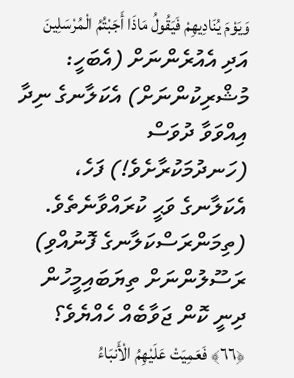وَيَوْمَ يُنَادِيهِمْ فَيَقُولُ مَاذَا أَجَبْتُمُ الْمُرْسَلِينَ އަދި އެއުރެންނަށް (އެބަހީ: މުޝްރިކުންނަށް) އެކަލާނގެ ނިދާ އިއްވަވާ ދުވަސް (ހަނދުމަކުރާށެވެ!) ފަހެ، އެކަލާނގެ ވަޙީ ކުރައްވާނެތެވެ. (ތިމަންރަސްކަލާނގެ ފޮނުއްވި) ރަސޫލުންނަށް ތިޔަބައިމީހުން ދިނީ ކޮން ޖަވާބެއް ހެއްޔެވެ؟
﴿٦٦﴾ فَعَمِيَتْ عَلَيْهِمُ الْأَنبَاءُ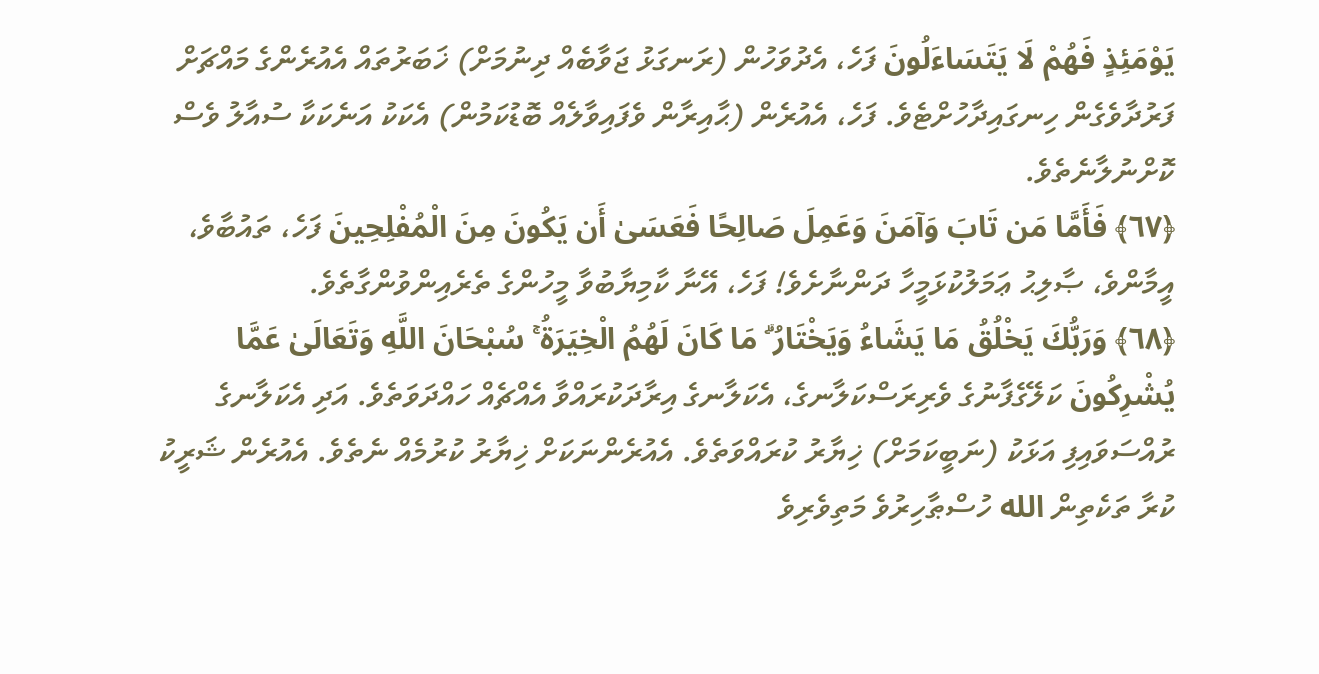يَوْمَئِذٍ فَهُمْ لَا يَتَسَاءَلُونَ ފަހެ، އެދުވަހުން (ރަނގަޅު ޖަވާބެއް ދިނުމަށް) ޚަބަރުތައް އެއުރެންގެ މައްޗަށް ފަރުދާވެގެން ހިނގައިދާހުށްޓެވެ. ފަހެ، އެއުރެން (ޙާއިރާން ވެފައިވާލެއް ބޮޑުކަމުން) އެކަކު އަނެކަކާ ސުއާލު ވެސް ކޮށްނުލާނެތެވެ.
﴿٦٧﴾ فَأَمَّا مَن تَابَ وَآمَنَ وَعَمِلَ صَالِحًا فَعَسَىٰ أَن يَكُونَ مِنَ الْمُفْلِحِينَ ފަހެ، ތައުބާވެ، އީމާންވެ، ޞާލިޙު ޢަމަލުކުޅަމީހާ ދަންނާށެވެ! ފަހެ، އޭނާ ކާމިޔާބުވާ މީހުންގެ ތެރެއިންވުންގާތެވެ.
﴿٦٨﴾ وَرَبُّكَ يَخْلُقُ مَا يَشَاءُ وَيَخْتَارُ ۗ مَا كَانَ لَهُمُ الْخِيَرَةُ ۚ سُبْحَانَ اللَّهِ وَتَعَالَىٰ عَمَّا يُشْرِكُونَ ކަލޭގެފާނުގެ ވެރިރަސްކަލާނގެ، އެކަލާނގެ އިރާދަކުރައްވާ އެއްޗެއް ހައްދަވަތެވެ. އަދި އެކަލާނގެ ރުއްސަވައިފި އަޅަކު (ނަބީކަމަށް) ޚިޔާރު ކުރައްވަތެވެ. އެއުރެންނަކަށް ޚިޔާރު ކުރުމެއް ނެތެވެ. އެއުރެން ޝަރީކު ކުރާ ތަކެތިން الله ހުސްޠާހިރުވެ މަތިވެރިވެ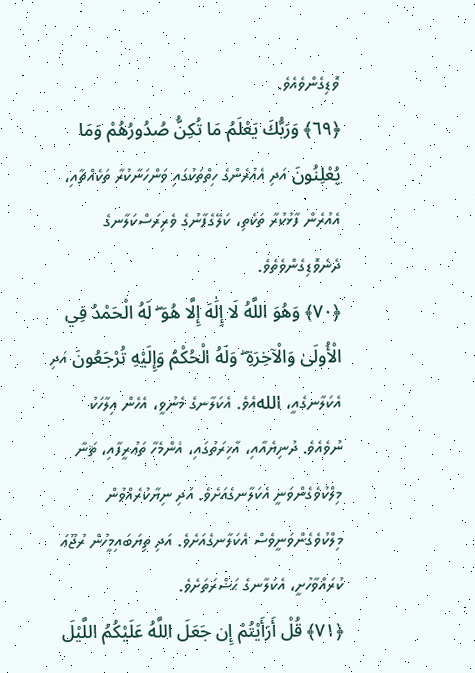ވޮޑިގެންވެއެވެ.
﴿٦٩﴾ وَرَبُّكَ يَعْلَمُ مَا تُكِنُّ صُدُورُهُمْ وَمَا يُعْلِنُونَ އަދި އެއުރެންގެ ހިތްތަކުގައި ވަންހަނާކުރާ ތަކެއްޗާއި، އެއުރެން ފާޅުކުރާ ތަކެތި، ކަލޭގެފާނުގެ ވެރިރަސްކަލާނގެ ދެނެވޮޑިގެންވެތެވެ.
﴿٧٠﴾ وَهُوَ اللَّهُ لَا إِلَٰهَ إِلَّا هُوَ ۖ لَهُ الْحَمْدُ فِي الْأُولَىٰ وَالْآخِرَةِ ۖ وَلَهُ الْحُكْمُ وَإِلَيْهِ تُرْجَعُونَ އަދި އެކަލާނގެއީ، اللهއެވެ. އެކަލާނގެ މެނުވީ، އެހެން އިލާހަކު ނުވެއެވެ. ދުނިޔެއާއި، އާޚިރަތުގައި، އެންމެހާ ތަޢުރީފާއި، ޘަނާ މިލްކުވެގެންވަނީ އެކަލާނގެއަށެވެ. އަދި ނިޔާކުރެއްވުން މިލްކުވެގެންވަނީވެސް އެކަލާނގެއަށެވެ. އަދި ތިޔަބައިމީހުން ރުޖޫޢަ ކުރައްވާހުށީ، އެކަލާނގެ ޙަޟްރަތަށެވެ.
﴿٧١﴾ قُلْ أَرَأَيْتُمْ إِن جَعَلَ اللَّهُ عَلَيْكُمُ اللَّيْلَ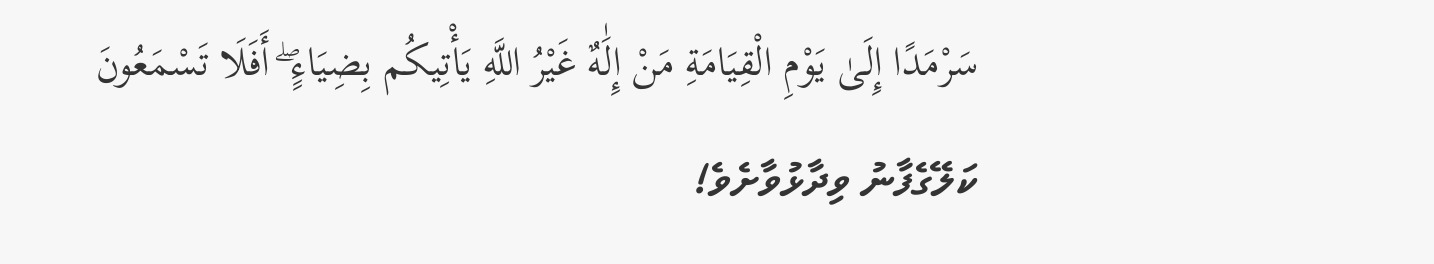سَرْمَدًا إِلَىٰ يَوْمِ الْقِيَامَةِ مَنْ إِلَٰهٌ غَيْرُ اللَّهِ يَأْتِيكُم بِضِيَاءٍ ۖ أَفَلَا تَسْمَعُونَ ކަލޭގެފާނު ވިދާޅުވާށެވެ!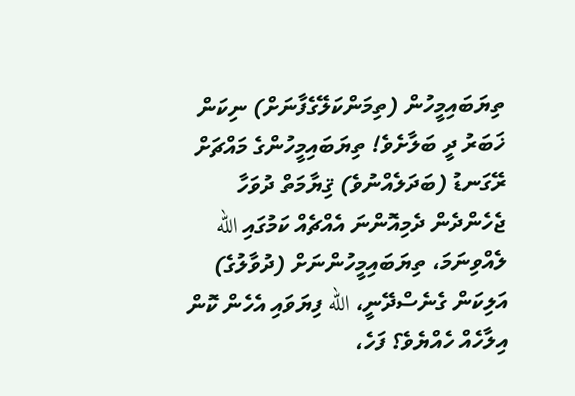ތިޔަބައިމީހުން (ތިމަންކަލޭގެފާނަށް) ނިކަން ޚަބަރު ދީ ބަލާށެވެ! ތިޔަބައިމީހުންގެ މައްޗަށް ރޭގަނޑު (ބަދަލެއްނުވެ) ޤިޔާމަތް ދުވަހާ ޖެހެންދެން ދެމިއޮންނަ އެއްޗެއް ކަމުގައި الله ލެއްވިނަމަ، ތިޔަބައިމީހުންނަށް (ދުވާލުގެ) އަލިކަން ގެނެސްދޭނީ، الله ފިޔަވައި އެހެން ކޮން އިލާހެއް ހެއްޔެވެ؟ ފަހެ،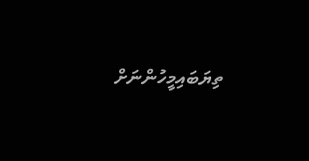ތިޔަބައިމީހުންނަށް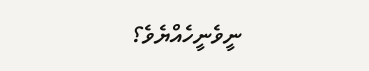ނީވެނީހެއްޔެވެ؟